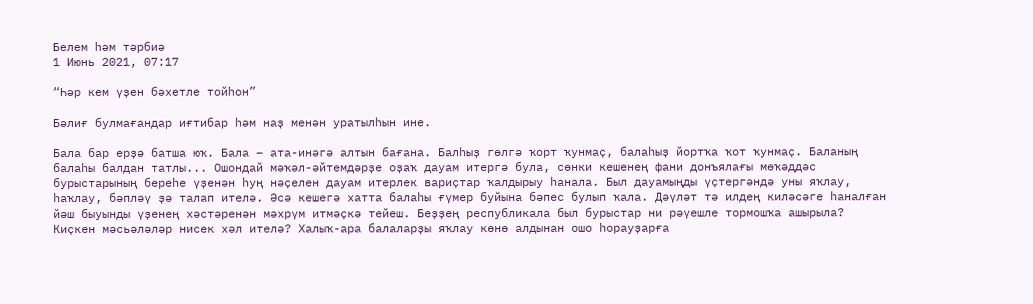Белем һәм тәрбиә
1 Июнь 2021, 07:17

“Һәр кем үҙен бәхетле тойһон”

Бәлиғ булмағандар иғтибар һәм наҙ менән уратылһын ине.

Бала бар ерҙә батша юҡ. Бала – ата-инәгә алтын бағана. Балһыҙ гөлгә ҡорт ҡунмаҫ, балаһыҙ йортҡа ҡот ҡунмаҫ. Баланың балаһы балдан татлы... Ошондай мәҡәл-әйтемдәрҙе оҙаҡ дауам итергә була, сөнки кешенең фани донъялағы мөҡәддәс бурыстарының береһе үҙенән һуң нәҫелен дауам итерлек вариҫтар ҡалдырыу һанала. Был дауамыңды үҫтергәндә уны яҡлау, һаҡлау, бәпләү ҙә талап ителә. Әсә кешегә хатта балаһы ғүмер буйына бәпес булып ҡала. Дәүләт тә илдең киләсәге һаналған йәш быуынды үҙенең хәстәренән мәхрүм итмәҫкә тейеш. Беҙҙең республикала был бурыстар ни рәүешле тормошҡа ашырыла? Киҫкен мәсьәләләр нисек хәл ителә? Халыҡ-ара балаларҙы яҡлау көнө алдынан ошо һорауҙарға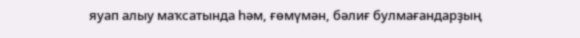яуап алыу маҡсатында һәм, ғөмүмән, бәлиғ булмағандарҙың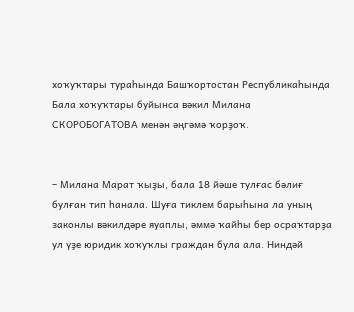хоҡуҡтары тураһында Башҡортостан Республикаһында Бала хоҡуҡтары буйынса вәкил Милана СКОРОБОГАТОВА менән әңгәмә ҡорҙоҡ.


– Милана Марат ҡыҙы, бала 18 йәше тулғас бәлиғ булған тип һанала. Шуға тиклем барыһына ла уның законлы вәкилдәре яуаплы, әммә ҡайһы бер осраҡтарҙа ул үҙе юридик хоҡуҡлы граждан була ала. Ниндәй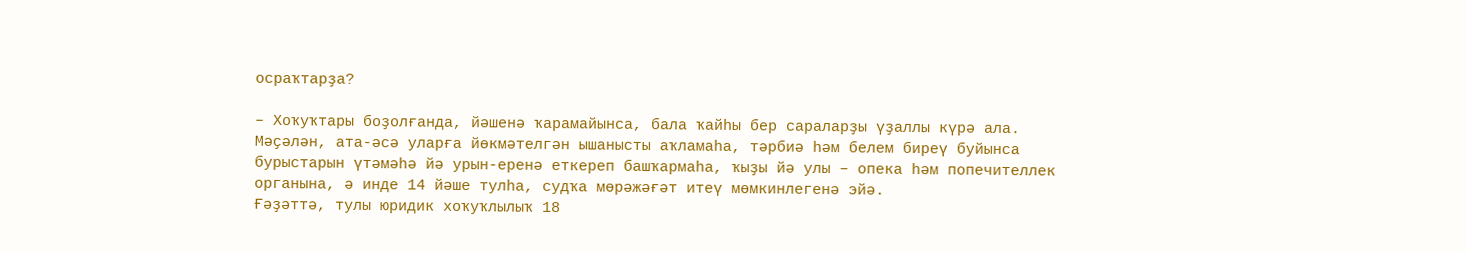осраҡтарҙа?

– Хоҡуҡтары боҙолғанда, йәшенә ҡарамайынса, бала ҡайһы бер сараларҙы үҙаллы күрә ала. Мәҫәлән, ата-әсә уларға йөкмәтелгән ышанысты аҡламаһа, тәрбиә һәм белем биреү буйынса бурыстарын үтәмәһә йә урын-еренә еткереп башҡармаһа, ҡыҙы йә улы – опека һәм попечителлек органына, ә инде 14 йәше тулһа, судҡа мөрәжәғәт итеү мөмкинлегенә эйә.
Ғәҙәттә, тулы юридик хоҡуҡлылыҡ 18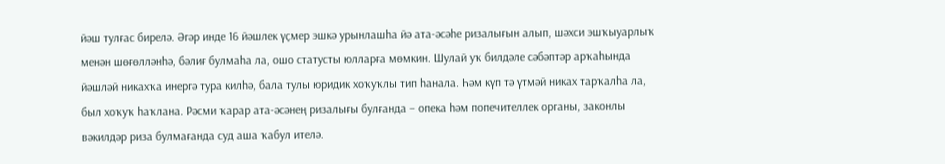йәш тулғас бирелә. Әгәр инде 16 йәшлек үҫмер эшкә урынлашһа йә ата-әсәһе ризалығын алып, шәхси эшҡыуарлыҡ менән шөғөлләнһә, бәлиғ булмаһа ла, ошо статусты юлларға мөмкин. Шулай уҡ билдәле сәбәптәр арҡаһында йәшләй никахҡа инергә тура килһә, бала тулы юридик хоҡуҡлы тип һанала. Һәм күп тә үтмәй никах тарҡалһа ла, был хоҡуҡ һаҡлана. Рәсми ҡарар ата-әсәнең ризалығы булғанда – опека һәм попечителлек органы, законлы вәкилдәр риза булмағанда суд аша ҡабул ителә.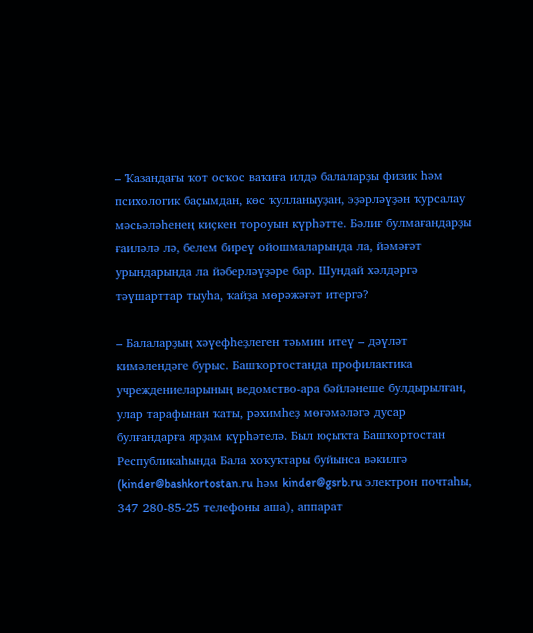– Ҡазандағы ҡот осҡос ваҡиға илдә балаларҙы физик һәм психологик баҫымдан, көс ҡулланыуҙан, эҙәрләүҙән ҡурсалау мәсьәләһенең киҫкен тороуын күрһәтте. Бәлиғ булмағандарҙы ғаиләлә лә, белем биреү ойошмаларында ла, йәмәғәт урындарында ла йәберләүҙәре бар. Шундай хәлдәргә тәүшарттар тыуһа, ҡайҙа мөрәжәғәт итергә?

– Балаларҙың хәүефһеҙлеген тәьмин итеү – дәүләт кимәлендәге бурыс. Башҡортостанда профилактика учреждениеларының ведомство-ара бәйләнеше булдырылған, улар тарафынан ҡаты, рәхимһеҙ мөғәмәләгә дусар булғандарға ярҙам күрһәтелә. Был юҫыҡта Башҡортостан Республикаһында Бала хоҡуҡтары буйынса вәкилгә (kinder@bashkortostan.ru һәм kinder@gsrb.ru электрон почтаһы, 347 280-85-25 телефоны аша), аппарат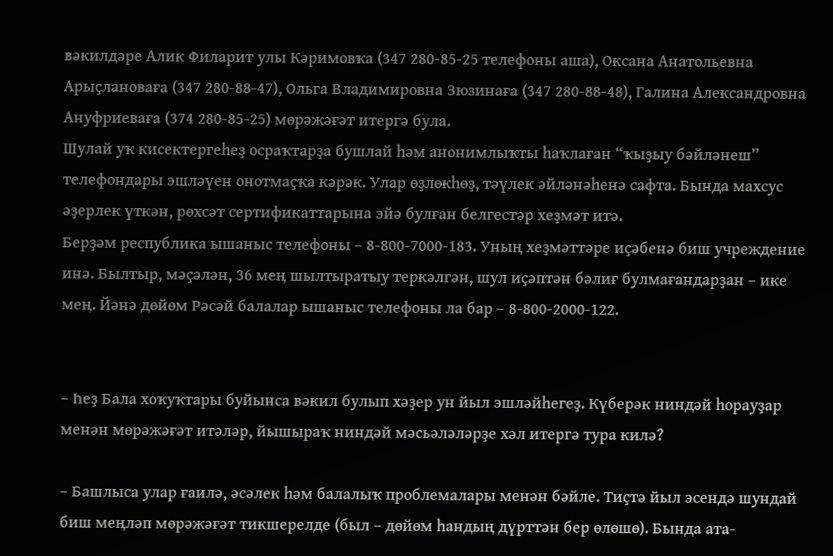вәкилдәре Алик Филарит улы Кәримовҡа (347 280-85-25 телефоны аша), Оксана Анатольевна Арыҫлановаға (347 280-88-47), Ольга Владимировна Зюзинаға (347 280-88-48), Галина Александровна Ануфриеваға (374 280-85-25) мөрәжәғәт итергә була.
Шулай уҡ кисектергеһеҙ осраҡтарҙа бушлай һәм анонимлыҡты һаҡлаған “ҡыҙыу бәйләнеш” телефондары эшләүен онотмаҫҡа кәрәк. Улар өҙлөкһөҙ, тәүлек әйләнәһенә сафта. Бында махсус әҙерлек үткән, рөхсәт сертификаттарына эйә булған белгестәр хеҙмәт итә.
Берҙәм республика ышаныс телефоны – 8-800-7000-183. Уның хеҙмәттәре иҫәбенә биш учреждение инә. Былтыр, мәҫәлән, 36 мең шылтыратыу теркәлгән, шул иҫәптән бәлиғ булмағандарҙан – ике мең. Йәнә дөйөм Рәсәй балалар ышаныс телефоны ла бар – 8-800-2000-122.


– Һеҙ Бала хоҡуҡтары буйынса вәкил булып хәҙер ун йыл эшләйһегеҙ. Күберәк ниндәй һорауҙар менән мөрәжәғәт итәләр, йышыраҡ ниндәй мәсьәләләрҙе хәл итергә тура килә?

– Башлыса улар ғаилә, әсәлек һәм балалыҡ проблемалары менән бәйле. Тиҫтә йыл эсендә шундай биш меңләп мөрәжәғәт тикшерелде (был – дөйөм һандың дүрттән бер өлөшө). Бында ата-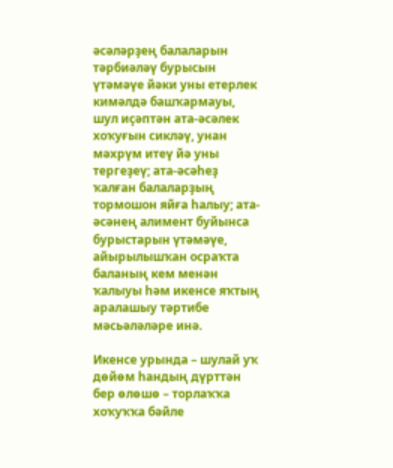әсәләрҙең балаларын тәрбиәләү бурысын үтәмәүе йәки уны етерлек кимәлдә башҡармауы, шул иҫәптән ата-әсәлек хоҡуғын сикләү, унан мәхрүм итеү йә уны тергеҙеү; ата-әсәһеҙ ҡалған балаларҙың тормошон яйға һалыу; ата-әсәнең алимент буйынса бурыстарын үтәмәүе, айырылышҡан осраҡта баланың кем менән ҡалыуы һәм икенсе яҡтың аралашыу тәртибе мәсьәләләре инә.

Икенсе урында – шулай уҡ дөйөм һандың дүрттән бер өлөшө – торлаҡҡа хоҡуҡҡа бәйле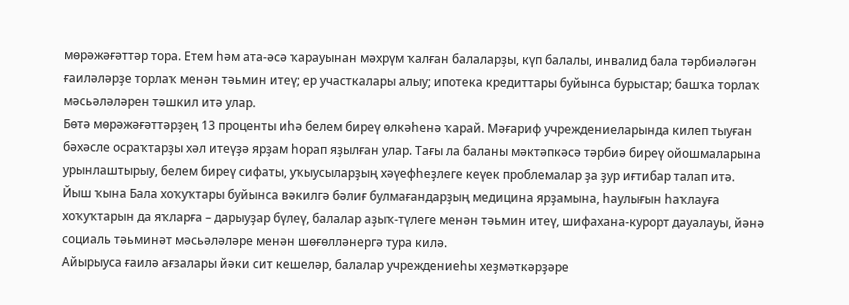мөрәжәғәттәр тора. Етем һәм ата-әсә ҡарауынан мәхрүм ҡалған балаларҙы, күп балалы, инвалид бала тәрбиәләгән ғаиләләрҙе торлаҡ менән тәьмин итеү; ер участкалары алыу; ипотека кредиттары буйынса бурыстар; башҡа торлаҡ мәсьәләләрен тәшкил итә улар.
Бөтә мөрәжәғәттәрҙең 13 проценты иһә белем биреү өлкәһенә ҡарай. Мәғариф учреждениеларында килеп тыуған бәхәсле осраҡтарҙы хәл итеүҙә ярҙам һорап яҙылған улар. Тағы ла баланы мәктәпкәсә тәрбиә биреү ойошмаларына урынлаштырыу, белем биреү сифаты, уҡыусыларҙың хәүефһеҙлеге кеүек проблемалар ҙа ҙур иғтибар талап итә.
Йыш ҡына Бала хоҡуҡтары буйынса вәкилгә бәлиғ булмағандарҙың медицина ярҙамына, һаулығын һаҡлауға хоҡуҡтарын да яҡларға – дарыуҙар бүлеү, балалар аҙыҡ-түлеге менән тәьмин итеү, шифахана-курорт дауалауы, йәнә социаль тәьминәт мәсьәләләре менән шөғөлләнергә тура килә.
Айырыуса ғаилә ағзалары йәки сит кешеләр, балалар учреждениеһы хеҙмәткәрҙәре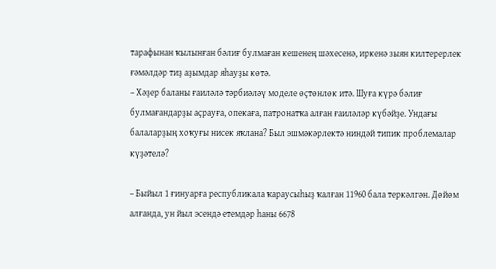тарафынан ҡылынған бәлиғ булмаған кешенең шәхесенә, иркенә зыян килтерерлек ғәмәлдәр тиҙ аҙымдар яһауҙы көтә.
– Хәҙер баланы ғаиләлә тәрбиәләү моделе өҫтөнлөк итә. Шуға күрә бәлиғ булмағандарҙы аҫрауға, опекаға, патронатҡа алған ғаиләләр күбәйҙе. Ундағы балаларҙың хоҡуғы нисек яҡлана? Был эшмәкәрлектә ниндәй типик проблемалар күҙәтелә?

– Быйыл 1 ғинуарға республикала ҡараусыһыҙ ҡалған 11960 бала теркәлгән. Дөйөм алғанда, ун йыл эсендә етемдәр һаны 6678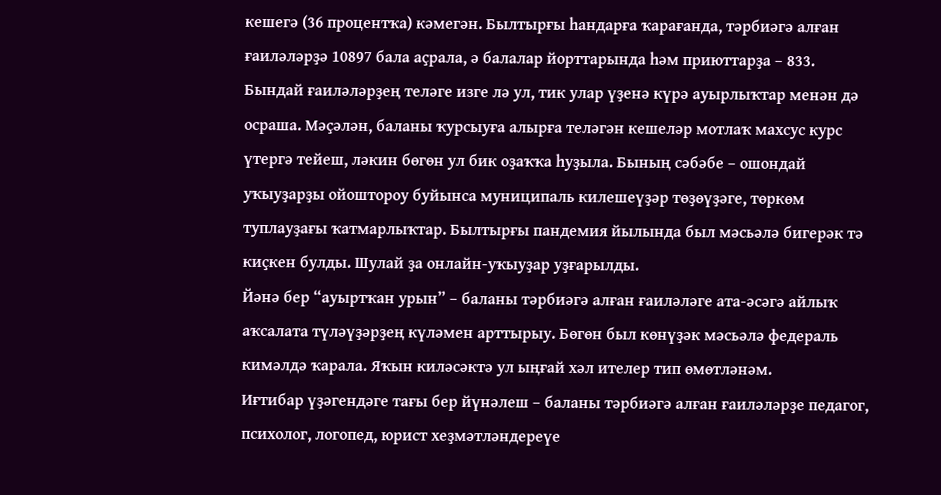кешегә (36 процентҡа) кәмегән. Былтырғы һандарға ҡарағанда, тәрбиәгә алған ғаиләләрҙә 10897 бала аҫрала, ә балалар йорттарында һәм приюттарҙа – 833.
Бындай ғаиләләрҙең теләге изге лә ул, тик улар үҙенә күрә ауырлыҡтар менән дә осраша. Мәҫәлән, баланы ҡурсыуға алырға теләгән кешеләр мотлаҡ махсус курс үтергә тейеш, ләкин бөгөн ул бик оҙаҡҡа һуҙыла. Бының сәбәбе – ошондай уҡыуҙарҙы ойоштороу буйынса муниципаль килешеүҙәр төҙөүҙәге, төркөм туплауҙағы ҡатмарлыҡтар. Былтырғы пандемия йылында был мәсьәлә бигерәк тә киҫкен булды. Шулай ҙа онлайн-уҡыуҙар уҙғарылды.
Йәнә бер “ауыртҡан урын” – баланы тәрбиәгә алған ғаиләләге ата-әсәгә айлыҡ аҡсалата түләүҙәрҙең күләмен арттырыу. Бөгөн был көнүҙәк мәсьәлә федераль кимәлдә ҡарала. Яҡын киләсәктә ул ыңғай хәл ителер тип өмөтләнәм.
Иғтибар үҙәгендәге тағы бер йүнәлеш – баланы тәрбиәгә алған ғаиләләрҙе педагог, психолог, логопед, юрист хеҙмәтләндереүе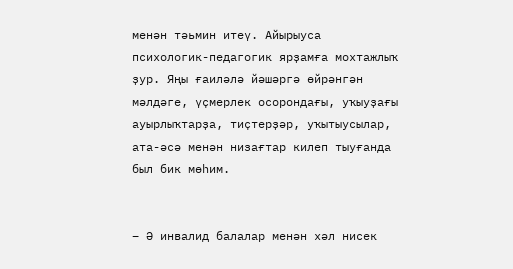менән тәьмин итеү. Айырыуса психологик-педагогик ярҙамға мохтажлыҡ ҙур. Яңы ғаиләлә йәшәргә өйрәнгән мәлдәге, үҫмерлек осорондағы, уҡыуҙағы ауырлыҡтарҙа, тиҫтерҙәр, уҡытыусылар, ата-әсә менән низағтар килеп тыуғанда был бик мөһим.


– Ә инвалид балалар менән хәл нисек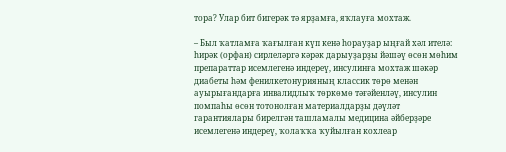тора? Улар бит бигерәк тә ярҙамға, яҡлауға мохтаж.

– Был ҡатламға ҡағылған күп кенә һорауҙар ыңғай хәл ителә: һирәк (орфан) сирлеләргә кәрәк дарыуҙарҙы йәшәү өсөн мөһим препараттар исемлегенә индереү, инсулинға мохтаж шәкәр диабеты һәм фенилкетонурияның классик төрө менән ауырығандарға инвалидлыҡ төркөмө тәғәйенләү, инсулин помпаһы өсөн тотонолған материалдарҙы дәүләт гарантиялары бирелгән ташламалы медицина әйберҙәре исемлегенә индереү, ҡолаҡҡа ҡуйылған кохлеар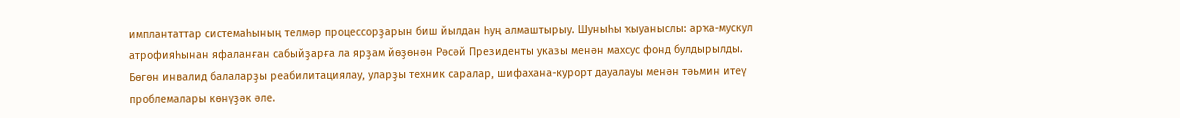имплантаттар системаһының телмәр процессорҙарын биш йылдан һуң алмаштырыу. Шуныһы ҡыуаныслы: арҡа-мускул атрофияһынан яфаланған сабыйҙарға ла ярҙам йөҙөнән Рәсәй Президенты указы менән махсус фонд булдырылды.
Бөгөн инвалид балаларҙы реабилитациялау, уларҙы техник саралар, шифахана-курорт дауалауы менән тәьмин итеү проблемалары көнүҙәк әле.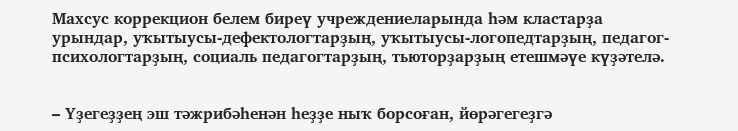Махсус коррекцион белем биреү учреждениеларында һәм кластарҙа урындар, уҡытыусы-дефектологтарҙың, уҡытыусы-логопедтарҙың, педагог-психологтарҙың, социаль педагогтарҙың, тьюторҙарҙың етешмәүе күҙәтелә.


– Үҙегеҙҙең эш тәжрибәһенән һеҙҙе ныҡ борсоған, йөрәгегеҙгә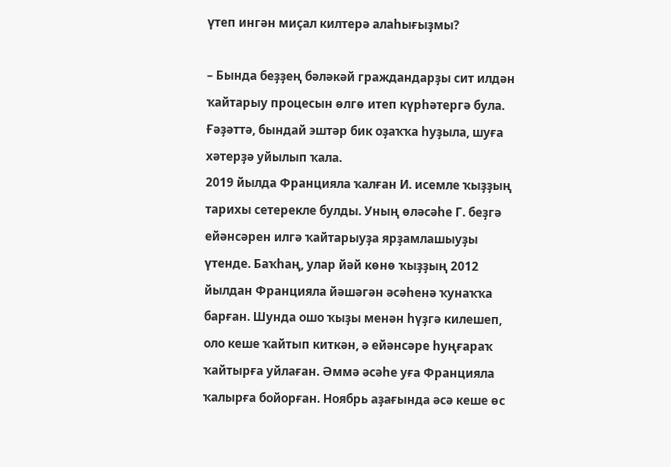үтеп ингән миҫал килтерә алаһығыҙмы?

– Бында беҙҙең бәләкәй граждандарҙы сит илдән ҡайтарыу процесын өлгө итеп күрһәтергә була. Ғәҙәттә, бындай эштәр бик оҙаҡҡа һуҙыла, шуға хәтерҙә уйылып ҡала.
2019 йылда Францияла ҡалған И. исемле ҡыҙҙың тарихы сетерекле булды. Уның өләсәһе Г. беҙгә ейәнсәрен илгә ҡайтарыуҙа ярҙамлашыуҙы үтенде. Баҡһаң, улар йәй көнө ҡыҙҙың 2012 йылдан Францияла йәшәгән әсәһенә ҡунаҡҡа барған. Шунда ошо ҡыҙы менән һүҙгә килешеп, оло кеше ҡайтып киткән, ә ейәнсәре һуңғараҡ ҡайтырға уйлаған. Әммә әсәһе уға Францияла ҡалырға бойорған. Ноябрь аҙағында әсә кеше өс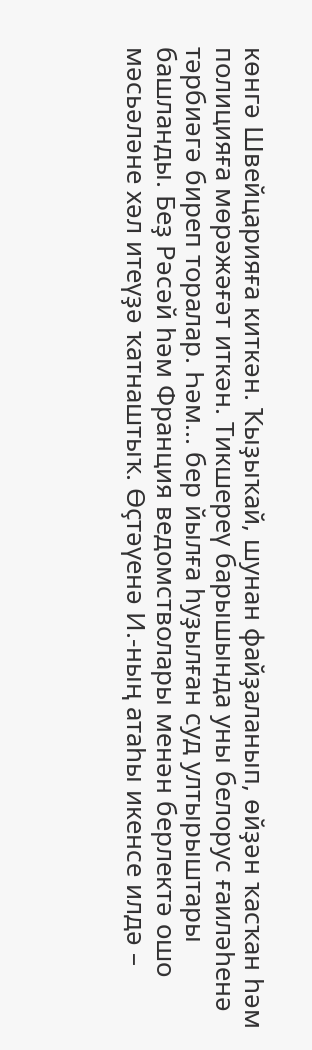көнгә Швейцарияға киткән. Ҡыҙыҡай, шунан файҙаланып, өйҙән ҡасҡан һәм полицияға мөрәжәғәт иткән. Тикшереү барышында уны белорус ғаиләһенә тәрбиәгә биреп торалар. Һәм... бер йылға һуҙылған суд ултырыштары башланды. Беҙ Рәсәй һәм Франция ведомстволары менән берлектә ошо мәсьәләне хәл итеүҙә ҡатнаштыҡ. Өҫтәүенә И.-ның атаһы икенсе илдә –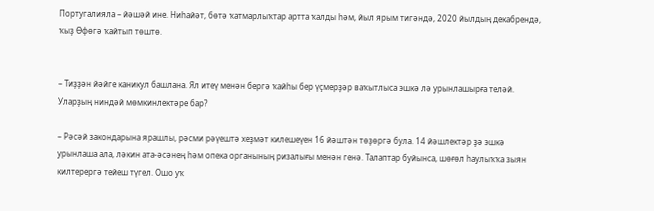Португалияла – йәшәй ине. Ниһайәт, бөтә ҡатмарлыҡтар артта ҡалды һәм, йыл ярым тигәндә, 2020 йылдың декабрендә, ҡыҙ Өфөгә ҡайтып төштө.


– Тиҙҙән йәйге каникул башлана. Ял итеү менән бергә ҡайһы бер үҫмерҙәр ваҡытлыса эшкә лә урынлашырға теләй. Уларҙың ниндәй мөмкинлектәре бар?

– Рәсәй закондарына ярашлы, рәсми рәүештә хеҙмәт килешеүен 16 йәштән төҙөргә була. 14 йәшлектәр ҙә эшкә урынлаша ала, ләкин ата-әсәнең һәм опека органының ризалығы менән генә. Талаптар буйынса, шөғөл һаулыҡҡа зыян килтерергә тейеш түгел. Ошо уҡ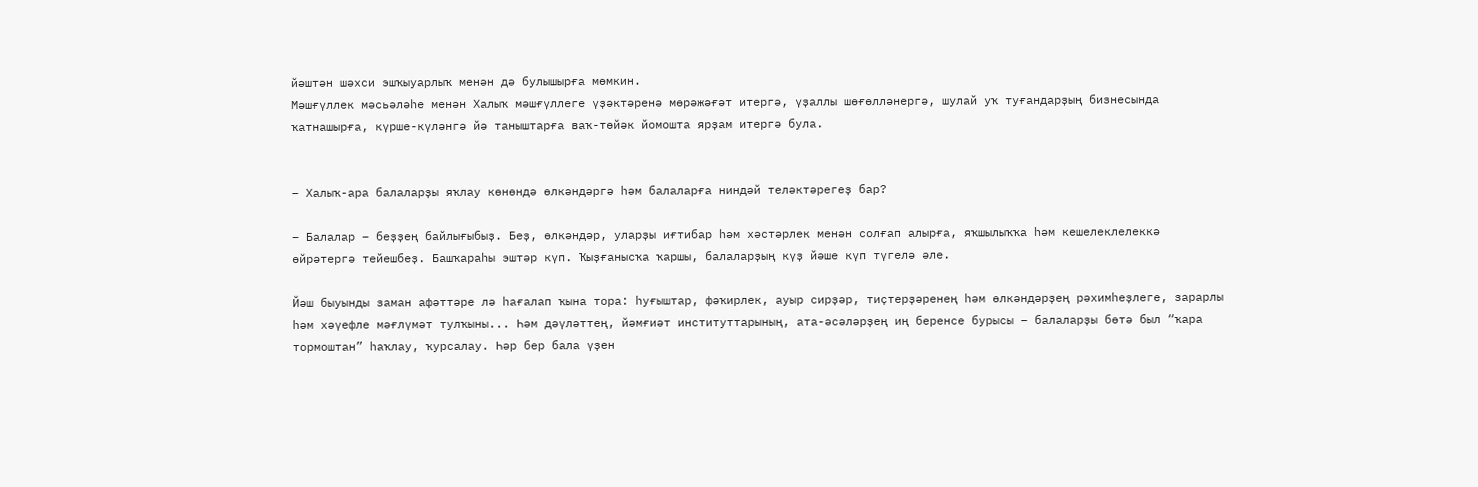йәштән шәхси эшҡыуарлыҡ менән дә булышырға мөмкин.
Мәшғүллек мәсьәләһе менән Халыҡ мәшғүллеге үҙәктәренә мөрәжәғәт итергә, үҙаллы шөғөлләнергә, шулай уҡ туғандарҙың бизнесында ҡатнашырға, күрше-күләнгә йә таныштарға ваҡ-төйәк йомошта ярҙам итергә була.


– Халыҡ-ара балаларҙы яҡлау көнөндә өлкәндәргә һәм балаларға ниндәй теләктәрегеҙ бар?

– Балалар – беҙҙең байлығыбыҙ. Беҙ, өлкәндәр, уларҙы иғтибар һәм хәстәрлек менән солғап алырға, яҡшылыҡҡа һәм кешелеклелеккә өйрәтергә тейешбеҙ. Башҡараһы эштәр күп. Ҡыҙғанысҡа ҡаршы, балаларҙың күҙ йәше күп түгелә әле.

Йәш быуынды заман афәттәре лә һағалап ҡына тора: һуғыштар, фәҡирлек, ауыр сирҙәр, тиҫтерҙәренең һәм өлкәндәрҙең рәхимһеҙлеге, зарарлы һәм хәүефле мәғлүмәт тулҡыны... Һәм дәүләттең, йәмғиәт институттарының, ата-әсәләрҙең иң беренсе бурысы – балаларҙы бөтә был “ҡара тормоштан” һаҡлау, ҡурсалау. Һәр бер бала үҙен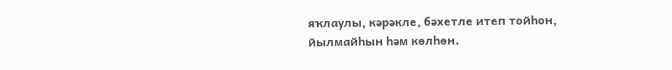яҡлаулы, кәрәкле, бәхетле итеп тойһон, йылмайһын һәм көлһөн.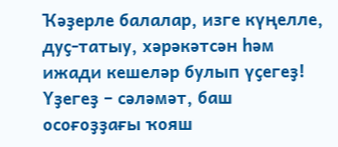Ҡәҙерле балалар, изге күңелле, дуҫ-татыу, хәрәкәтсән һәм ижади кешеләр булып үҫегеҙ! Үҙегеҙ – сәләмәт, баш осоғоҙҙағы ҡояш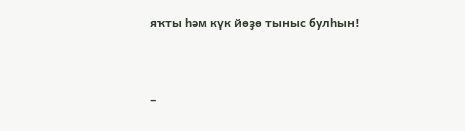яҡты һәм күк йөҙө тыныс булһын!


–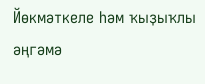Йөкмәткеле һәм ҡыҙыҡлы әңгәмә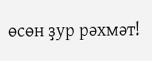өсөн ҙур рәхмәт!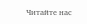Читайте нас